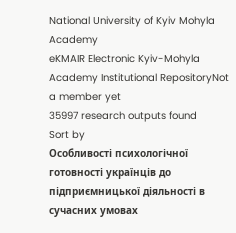National University of Kyiv Mohyla Academy
eKMAIR Electronic Kyiv-Mohyla Academy Institutional RepositoryNot a member yet
35997 research outputs found
Sort by
Особливості психологічної готовності українців до підприємницької діяльності в сучасних умовах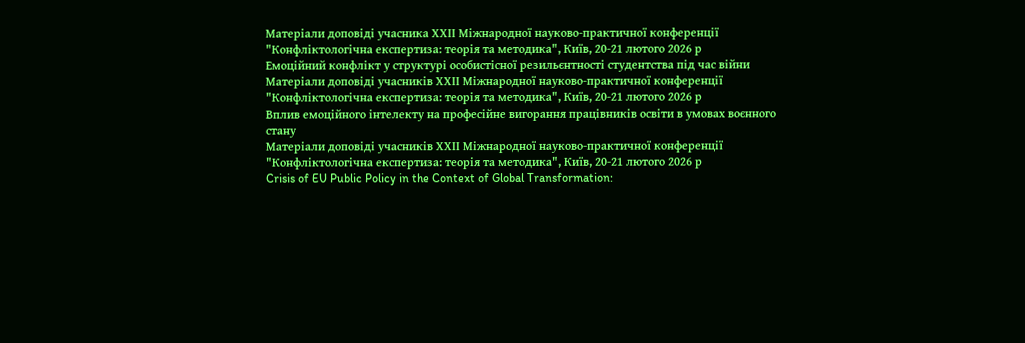Матеріали доповiді учасника XХII Міжнародної науково-практичної конференції "Конфліктологічна експертиза: теорія та методика", Київ, 20-21 лютого 2026 р
Емоційний конфлікт у структурі особистісної резильєнтності студентства під час війни
Матеріали доповiді учасників XХII Міжнародної науково-практичної конференції "Конфліктологічна експертиза: теорія та методика", Київ, 20-21 лютого 2026 р
Вплив емоційного інтелекту на професійне вигорання працівників освіти в умовах воєнного стану
Матеріали доповiді учасників XХII Міжнародної науково-практичної конференції "Конфліктологічна експертиза: теорія та методика", Київ, 20-21 лютого 2026 р
Crisis of EU Public Policy in the Context of Global Transformation: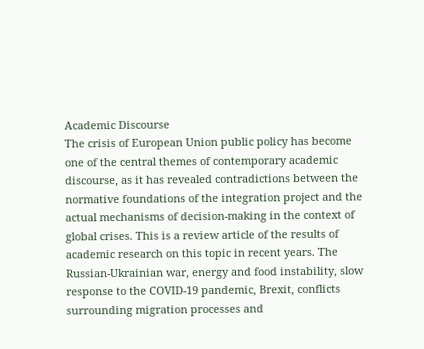Academic Discourse
The crisis of European Union public policy has become one of the central themes of contemporary academic discourse, as it has revealed contradictions between the normative foundations of the integration project and the actual mechanisms of decision-making in the context of global crises. This is a review article of the results of academic research on this topic in recent years. The Russian-Ukrainian war, energy and food instability, slow response to the COVID-19 pandemic, Brexit, conflicts surrounding migration processes and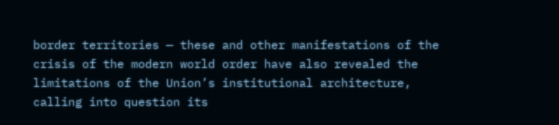border territories — these and other manifestations of the crisis of the modern world order have also revealed the limitations of the Union’s institutional architecture, calling into question its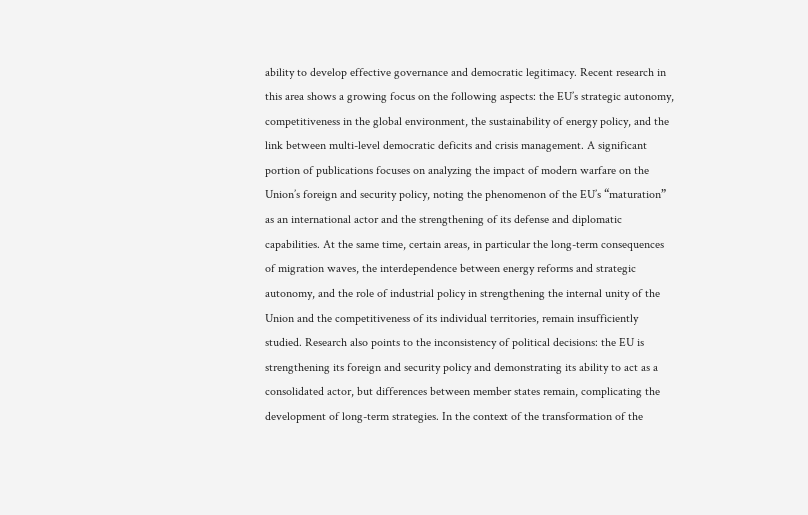ability to develop effective governance and democratic legitimacy. Recent research in this area shows a growing focus on the following aspects: the EU’s strategic autonomy, competitiveness in the global environment, the sustainability of energy policy, and the link between multi-level democratic deficits and crisis management. A significant portion of publications focuses on analyzing the impact of modern warfare on the Union’s foreign and security policy, noting the phenomenon of the EU’s “maturation” as an international actor and the strengthening of its defense and diplomatic capabilities. At the same time, certain areas, in particular the long-term consequences of migration waves, the interdependence between energy reforms and strategic autonomy, and the role of industrial policy in strengthening the internal unity of the Union and the competitiveness of its individual territories, remain insufficiently studied. Research also points to the inconsistency of political decisions: the EU is strengthening its foreign and security policy and demonstrating its ability to act as a consolidated actor, but differences between member states remain, complicating the development of long-term strategies. In the context of the transformation of the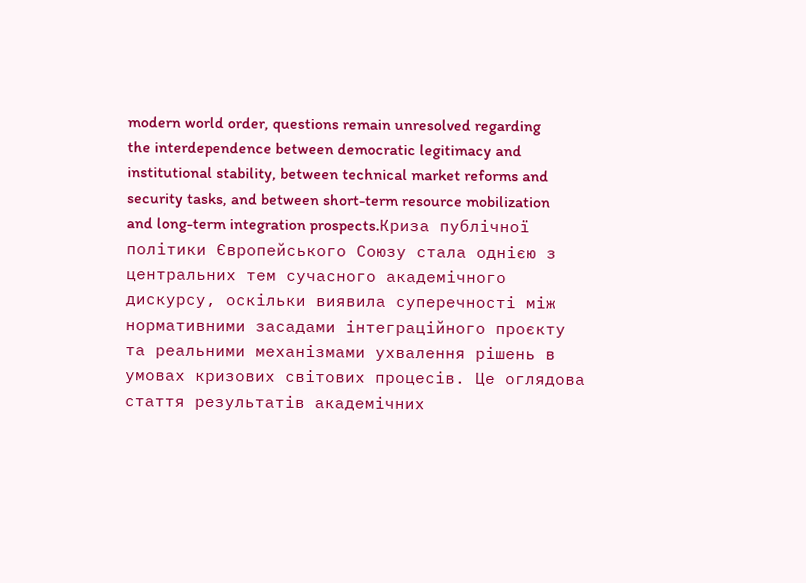modern world order, questions remain unresolved regarding the interdependence between democratic legitimacy and institutional stability, between technical market reforms and security tasks, and between short-term resource mobilization and long-term integration prospects.Криза публічної політики Європейського Союзу стала однією з центральних тем сучасного академічного дискурсу, оскільки виявила суперечності між нормативними засадами інтеграційного проєкту та реальними механізмами ухвалення рішень в умовах кризових світових процесів. Це оглядова стаття результатів академічних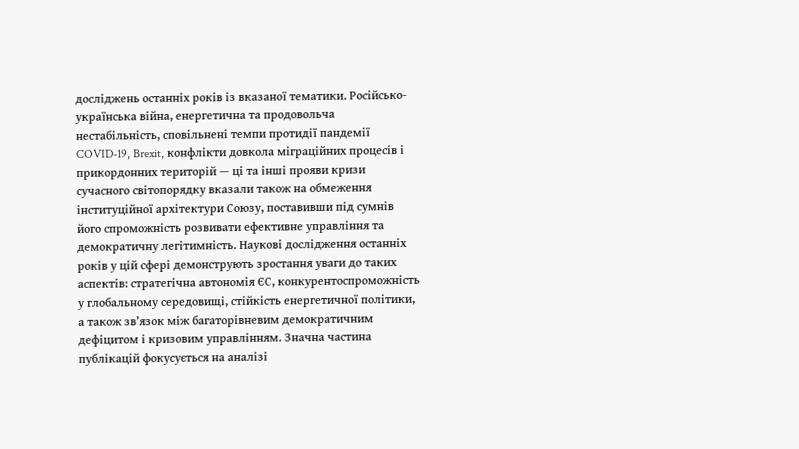досліджень останніх років із вказаної тематики. Російсько-українська війна, енергетична та продовольча нестабільність, сповільнені темпи протидії пандемії COVID-19, Brexit, конфлікти довкола міграційних процесів і прикордонних територій — ці та інші прояви кризи сучасного світопорядку вказали також на обмеження інституційної архітектури Союзу, поставивши під сумнів його спроможність розвивати ефективне управління та демократичну легітимність. Наукові дослідження останніх років у цій сфері демонструють зростання уваги до таких аспектів: стратегічна автономія ЄС, конкурентоспроможність у глобальному середовищі, стійкість енергетичної політики, а також зв’язок між багаторівневим демократичним дефіцитом і кризовим управлінням. Значна частина публікацій фокусується на аналізі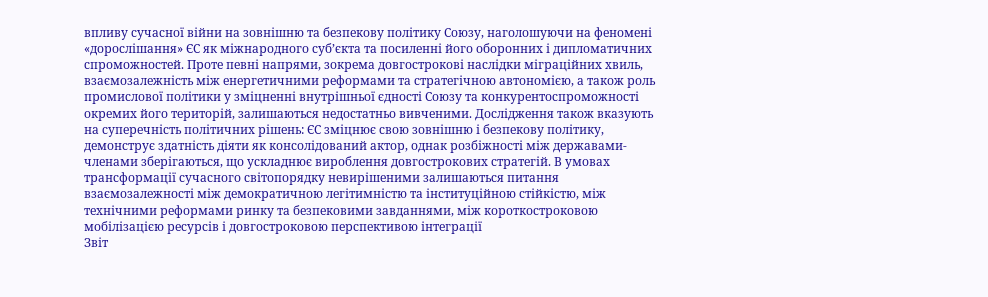впливу сучасної війни на зовнішню та безпекову політику Союзу, наголошуючи на феномені «дорослішання» ЄС як міжнародного суб’єкта та посиленні його оборонних і дипломатичних спроможностей. Проте певні напрями, зокрема довгострокові наслідки міграційних хвиль, взаємозалежність між енергетичними реформами та стратегічною автономією, а також роль промислової політики у зміцненні внутрішньої єдності Союзу та конкурентоспроможності окремих його територій, залишаються недостатньо вивченими. Дослідження також вказують на суперечність політичних рішень: ЄС зміцнює свою зовнішню і безпекову політику, демонструє здатність діяти як консолідований актор, однак розбіжності між державами-членами зберігаються, що ускладнює вироблення довгострокових стратегій. В умовах трансформації сучасного світопорядку невирішеними залишаються питання взаємозалежності між демократичною легітимністю та інституційною стійкістю, між технічними реформами ринку та безпековими завданнями, між короткостроковою мобілізацією ресурсів і довгостроковою перспективою інтеграції
Звіт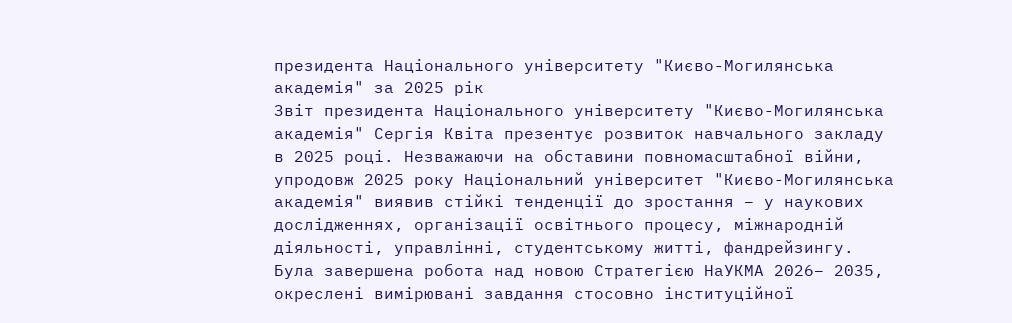президента Національного університету "Києво-Могилянська академія" за 2025 рік
Звіт президента Національного університету "Києво-Могилянська академія" Сергія Квіта презентує розвиток навчального закладу в 2025 році. Незважаючи на обставини повномасштабної війни, упродовж 2025 року Національний університет "Києво-Могилянська академія" виявив стійкі тенденції до зростання – у наукових дослідженнях, організації освітнього процесу, міжнародній діяльності, управлінні, студентському житті, фандрейзингу. Була завершена робота над новою Стратегією НаУКМА 2026– 2035, окреслені вимірювані завдання стосовно інституційної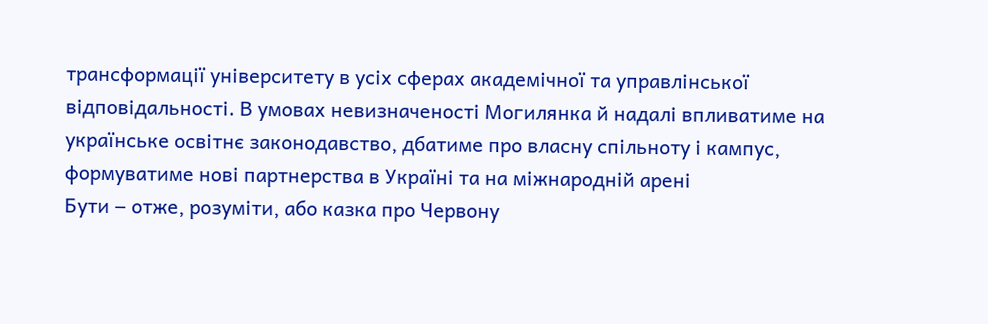трансформації університету в усіх сферах академічної та управлінської відповідальності. В умовах невизначеності Могилянка й надалі впливатиме на українське освітнє законодавство, дбатиме про власну спільноту і кампус, формуватиме нові партнерства в Україні та на міжнародній арені
Бути ‒ отже, розуміти, або казка про Червону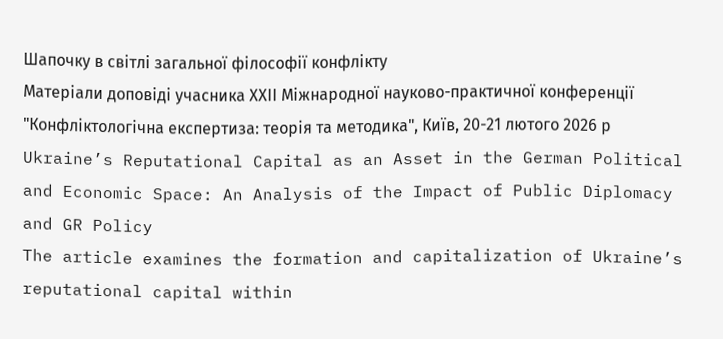Шапочку в світлі загальної філософії конфлікту
Матеріали доповiді учасника XХII Міжнародної науково-практичної конференції "Конфліктологічна експертиза: теорія та методика", Київ, 20-21 лютого 2026 р
Ukraine’s Reputational Capital as an Asset in the German Political and Economic Space: An Analysis of the Impact of Public Diplomacy and GR Policy
The article examines the formation and capitalization of Ukraine’s reputational capital within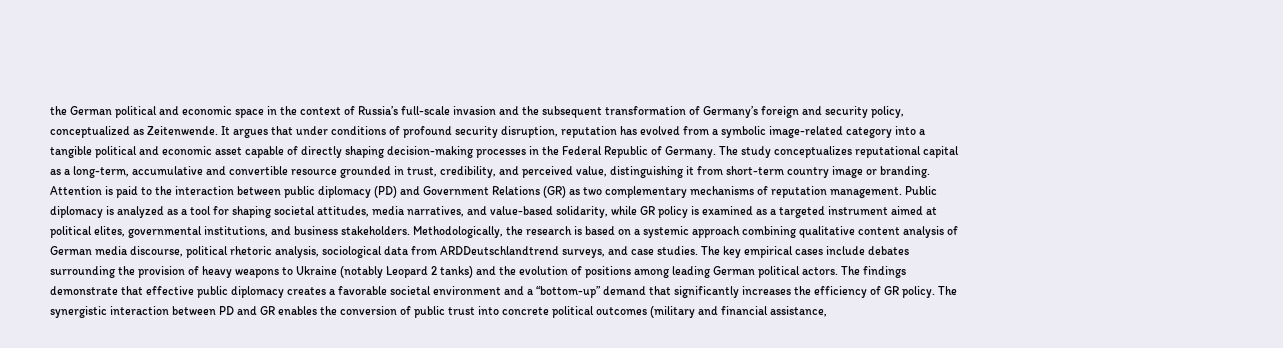the German political and economic space in the context of Russia’s full-scale invasion and the subsequent transformation of Germany’s foreign and security policy, conceptualized as Zeitenwende. It argues that under conditions of profound security disruption, reputation has evolved from a symbolic image-related category into a tangible political and economic asset capable of directly shaping decision-making processes in the Federal Republic of Germany. The study conceptualizes reputational capital as a long-term, accumulative and convertible resource grounded in trust, credibility, and perceived value, distinguishing it from short-term country image or branding. Attention is paid to the interaction between public diplomacy (PD) and Government Relations (GR) as two complementary mechanisms of reputation management. Public diplomacy is analyzed as a tool for shaping societal attitudes, media narratives, and value-based solidarity, while GR policy is examined as a targeted instrument aimed at political elites, governmental institutions, and business stakeholders. Methodologically, the research is based on a systemic approach combining qualitative content analysis of German media discourse, political rhetoric analysis, sociological data from ARDDeutschlandtrend surveys, and case studies. The key empirical cases include debates surrounding the provision of heavy weapons to Ukraine (notably Leopard 2 tanks) and the evolution of positions among leading German political actors. The findings demonstrate that effective public diplomacy creates a favorable societal environment and a “bottom-up” demand that significantly increases the efficiency of GR policy. The synergistic interaction between PD and GR enables the conversion of public trust into concrete political outcomes (military and financial assistance,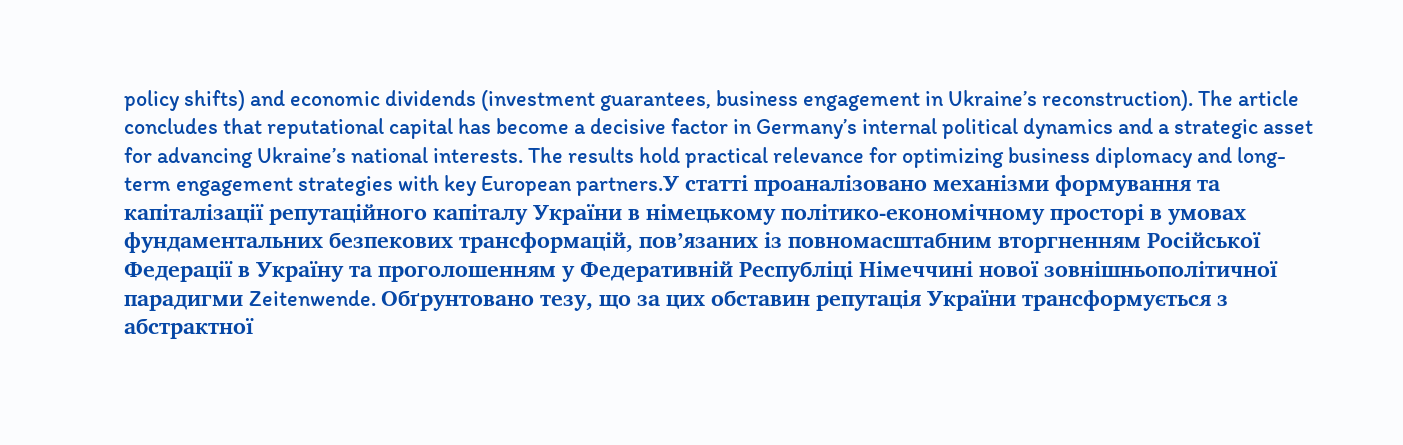policy shifts) and economic dividends (investment guarantees, business engagement in Ukraine’s reconstruction). The article concludes that reputational capital has become a decisive factor in Germany’s internal political dynamics and a strategic asset for advancing Ukraine’s national interests. The results hold practical relevance for optimizing business diplomacy and long-term engagement strategies with key European partners.У статті проаналізовано механізми формування та капіталізації репутаційного капіталу України в німецькому політико-економічному просторі в умовах фундаментальних безпекових трансформацій, пов’язаних із повномасштабним вторгненням Російської Федерації в Україну та проголошенням у Федеративній Республіці Німеччині нової зовнішньополітичної парадигми Zeitenwende. Обґрунтовано тезу, що за цих обставин репутація України трансформується з абстрактної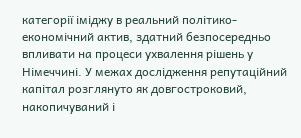категорії іміджу в реальний політико-економічний актив, здатний безпосередньо впливати на процеси ухвалення рішень у Німеччині. У межах дослідження репутаційний капітал розглянуто як довгостроковий, накопичуваний і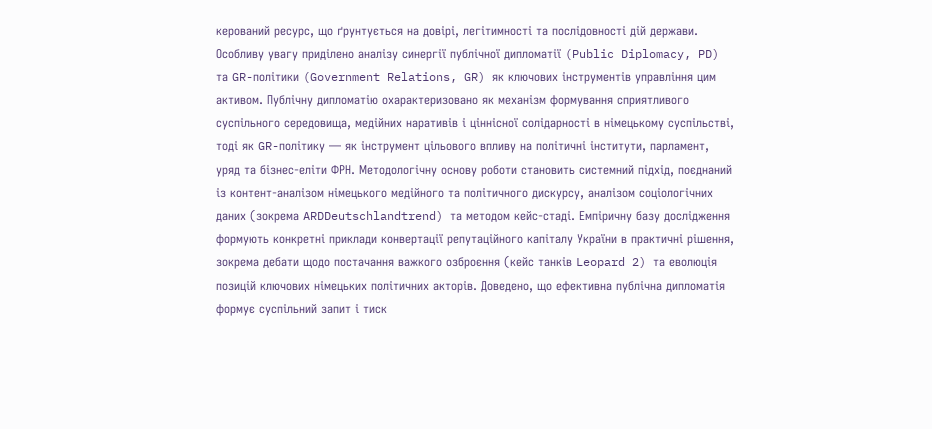керований ресурс, що ґрунтується на довірі, легітимності та послідовності дій держави. Особливу увагу приділено аналізу синергії публічної дипломатії (Public Diplomacy, PD) та GR-політики (Government Relations, GR) як ключових інструментів управління цим активом. Публічну дипломатію охарактеризовано як механізм формування сприятливого суспільного середовища, медійних наративів і ціннісної солідарності в німецькому суспільстві, тоді як GR-політику — як інструмент цільового впливу на політичні інститути, парламент, уряд та бізнес-еліти ФРН. Методологічну основу роботи становить системний підхід, поєднаний із контент-аналізом німецького медійного та політичного дискурсу, аналізом соціологічних даних (зокрема ARDDeutschlandtrend) та методом кейс-стаді. Емпіричну базу дослідження формують конкретні приклади конвертації репутаційного капіталу України в практичні рішення, зокрема дебати щодо постачання важкого озброєння (кейс танків Leopard 2) та еволюція позицій ключових німецьких політичних акторів. Доведено, що ефективна публічна дипломатія формує суспільний запит і тиск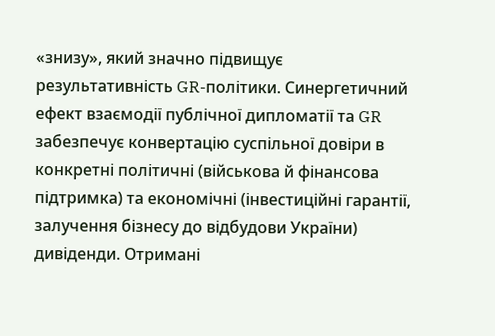«знизу», який значно підвищує результативність GR-політики. Синергетичний ефект взаємодії публічної дипломатії та GR забезпечує конвертацію суспільної довіри в конкретні політичні (військова й фінансова підтримка) та економічні (інвестиційні гарантії, залучення бізнесу до відбудови України) дивіденди. Отримані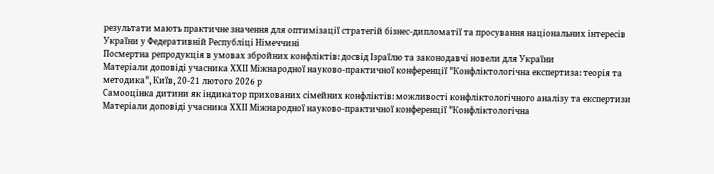результати мають практичне значення для оптимізації стратегій бізнес-дипломатії та просування національних інтересів України у Федеративній Республіці Німеччині
Посмертна репродукція в умовах збройних конфліктів: досвід Ізраїлю та законодавчі новели для України
Матеріали доповiді учасника XХII Міжнародної науково-практичної конференції "Конфліктологічна експертиза: теорія та методика", Київ, 20-21 лютого 2026 р
Самооцінка дитини як індикатор прихованих сімейних конфліктів: можливості конфліктологічного аналізу та експертизи
Матеріали доповiді учасника XХII Міжнародної науково-практичної конференції "Конфліктологічна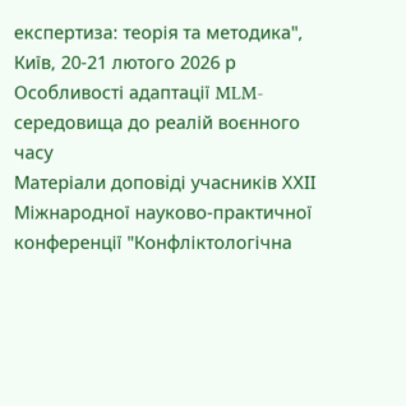експертиза: теорія та методика", Київ, 20-21 лютого 2026 р
Особливості адаптації MLM-середовища до реалій воєнного часу
Матеріали доповiді учасників XХII Міжнародної науково-практичної конференції "Конфліктологічна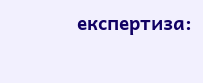експертиза: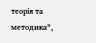теорія та методика",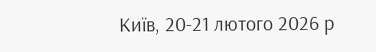Київ, 20-21 лютого 2026 р